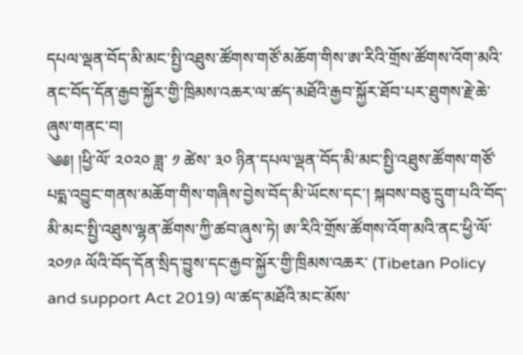དཔལ་ལྡན་བོད་མི་མང་སྤྱི་འཐུས་ཚོགས་གཙོ་མཆོག་གིས་ཨ་རིའི་གྲོས་ཚོགས་འོག་མའི་ནང་བོད་དོན་རྒྱབ་སྐྱོར་གྱི་ཁྲིམས་འཆར་ལ་ཚད་མཐོའི་རྒྱབ་སྐྱོར་ཐོབ་པར་ཐུགས་རྗེ་ཆེ་ཞུས་གནང་བ།
༄༅། །ཕྱི་ལོ་ ༢༠༢༠ ཟླ་ ༡ ཚེས་ ༣༠ ཉིན་དཔལ་ལྡན་བོད་མི་མང་སྤྱི་འཐུས་ཚོགས་གཙོ་པདྨ་འབྱུང་གནས་མཆོག་གིས་གཞིས་བྱེས་བོད་མི་ཡོངས་དང་། སྐབས་བཅུ་དྲུག་པའི་བོད་མི་མང་སྤྱི་འཐུས་ལྷན་ཚོགས་ཀྱི་ཚབ་ཞུས་ཏེ། ཨ་རིའི་གྲོས་ཚོགས་འོག་མའི་ནང་ཕྱི་ལོ་ ༢༠༡༩ ལོའི་བོད་དོན་སྲིད་བྱུས་དང་རྒྱབ་སྐྱོར་གྱི་ཁྲིམས་འཆར་ (Tibetan Policy and support Act 2019) ལ་ཚད་མཐོའི་མང་མོས་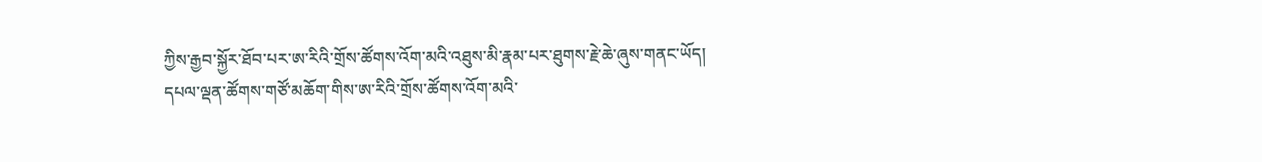ཀྱིས་རྒྱབ་སྐྱོར་ཐོབ་པར་ཨ་རིའི་གྲོས་ཚོགས་འོག་མའི་འཐུས་མི་རྣམ་པར་ཐུགས་རྗེ་ཆེ་ཞུས་གནང་ཡོད།
དཔལ་ལྡན་ཚོགས་གཙོ་མཆོག་གིས་ཨ་རིའི་གྲོས་ཚོགས་འོག་མའི་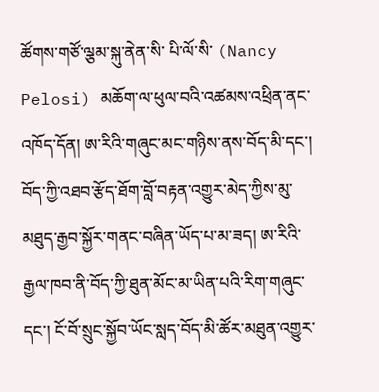ཚོགས་གཙོ་ལྕམ་སྐུ་ནེན་སི་ པི་ལོ་སི་ (Nancy Pelosi) མཆོག་ལ་ཕུལ་བའི་འཚམས་འཕྲིན་ནང་འཁོད་དོན། ཨ་རིའི་གཞུང་མང་གཉིས་ནས་བོད་མི་དང་། བོད་ཀྱི་འཐབ་རྩོད་ཐོག་བློ་བརྟན་འགྱུར་མེད་ཀྱིས་མུ་མཐུད་རྒྱབ་སྐྱོར་གནང་བཞིན་ཡོད་པ་མ་ཟད། ཨ་རིའི་རྒྱལ་ཁབ་ནི་བོད་ཀྱི་ཐུན་མོང་མ་ཡིན་པའི་རིག་གཞུང་དང་། ངོ་བོ་སྲུང་སྐྱོབ་ཡོང་སླད་བོད་མི་ཚོར་མཐུན་འགྱུར་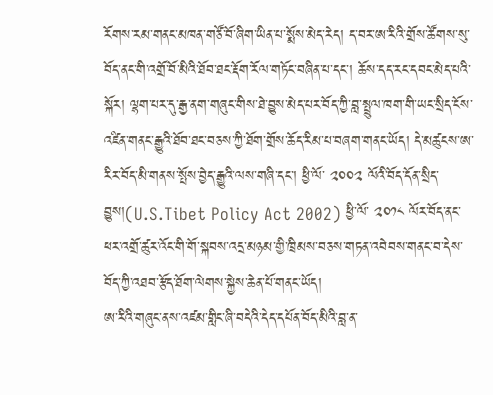རོགས་རམ་གནང་མཁན་གཙོ་བོ་ཞིག་ཡིན་པ་སྨོས་མེད་རེད། ད་བར་ཨ་རིའི་གྲོས་ཚོགས་སུ་བོད་ནང་གི་འགྲོ་བོ་མིའི་ཐོབ་ཐང་རྡོག་རོལ་གཏོང་བཞིན་པ་དང་། ཆོས་དད་རང་དབང་མེད་པའི་སྐོར། ལྷག་པར་དུ་རྒྱ་ནག་གཞུང་གིས་ཐེ་བྱུས་མེད་པར་བོད་ཀྱི་བླ་སྤྲུལ་ཁག་གི་ཡང་སྲིད་ངོས་འཛིན་གནང་རྒྱུའི་ཐོབ་ཐང་བཅས་ཀྱི་ཐོག་གྲོས་ཆོད་རིམ་པ་བཞག་གནང་ཡོད། དེ་མཚུངས་ཨ་རིར་བོད་མི་གནས་སྤོས་བྱེད་རྒྱུའི་ལས་གཞི་དང་། ཕྱི་ལོ་ ༢༠༠༢ ལོའི་བོད་དོན་སྲིད་བྱུས།(U.S.Tibet Policy Act 2002) ཕྱི་ལོ་ ༢༠༡༨ ལོར་བོད་ནང་ཕར་འགྲོ་ཚུར་འོང་གི་གོ་སྐབས་འདྲ་མཉམ་གྱི་ཁྲིམས་བཅས་གཏན་འབེབས་གནང་བ་དེས་བོད་ཀྱི་འཐབ་རྩོད་ཐོག་ལེགས་སྐྱེས་ཆེན་པོ་གནང་ཡོད།
ཨ་རིའི་གཞུང་ནས་འཛམ་གླིང་ཞི་བདེའི་དེད་དཔོན་བོད་མིའི་བླ་ན་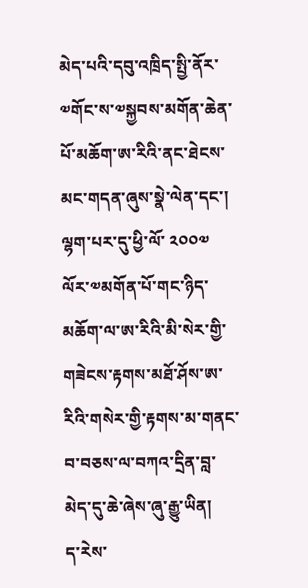མེད་པའི་དབུ་འཁྲིད་སྤྱི་ནོར་༧གོང་ས་༧སྐྱབས་མགོན་ཆེན་པོ་མཆོག་ཨ་རིའི་ནང་ཐེངས་མང་གདན་ཞུས་སྣེ་ལེན་དང་། ལྷག་པར་དུ་ཕྱི་ལོ་ ༢༠༠༧ ལོར་༧མགོན་པོ་གང་ཉིད་མཆོག་ལ་ཨ་རིའི་མི་སེར་གྱི་གཟེངས་རྟགས་མཐོ་ཤོས་ཨ་རིའི་གསེར་གྱི་རྟགས་མ་གནང་བ་བཅས་ལ་བཀའ་དྲིན་བླ་མེད་དུ་ཆེ་ཞེས་ཞུ་རྒྱུ་ཡིན།
ད་རེས་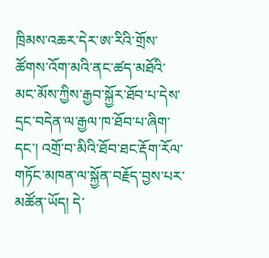ཁྲིམས་འཆར་དེར་ཨ་རིའི་གྲོས་ཚོགས་འོག་མའི་ནང་ཚད་མཐོའི་མང་མོས་ཀྱིས་རྒྱབ་སྐྱོར་ཐོབ་པ་དེས་དྲང་བདེན་ལ་རྒྱལ་ཁ་ཐོབ་པ་ཞིག་དང་། འགྲོ་བ་མིའི་ཐོབ་ཐང་རྡོག་རོལ་གཏོང་མཁན་ལ་སྐྱོན་བརྗོད་བྱས་པར་མཚོན་ཡོད། དེ་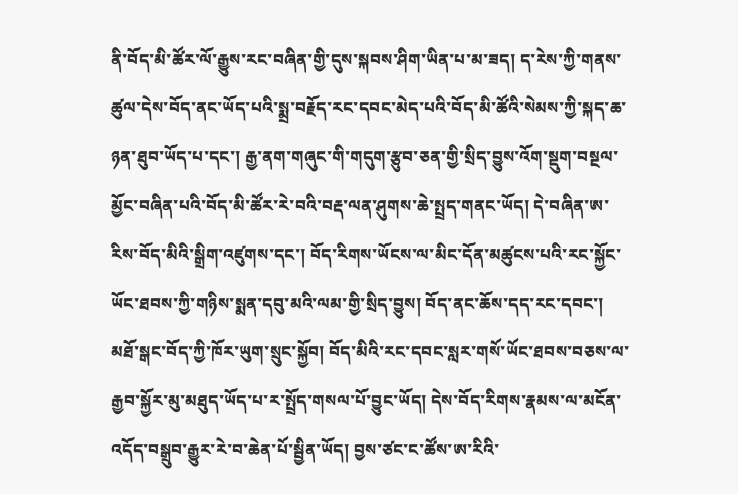ནི་བོད་མི་ཚོར་ལོ་རྒྱུས་རང་བཞིན་གྱི་དུས་སྐབས་ཤིག་ཡིན་པ་མ་ཟད། ད་རེས་ཀྱི་གནས་ཚུལ་དེས་བོད་ནང་ཡོད་པའི་སྨྲ་བརྗོད་རང་དབང་མེད་པའི་བོད་མི་ཚོའི་སེམས་ཀྱི་སྐད་ཆ་ཉན་ཐུབ་ཡོད་པ་དང་། རྒྱ་ནག་གཞུང་གི་གདུག་རྩུབ་ཅན་གྱི་སྲིད་བྱུས་འོག་སྡུག་བསྔལ་མྱོང་བཞིན་པའི་བོད་མི་ཚོར་རེ་བའི་བརྡ་ལན་ཤུགས་ཆེ་སྤྲད་གནང་ཡོད། དེ་བཞིན་ཨ་རིས་བོད་མིའི་སྒྲིག་འཛུགས་དང་། བོད་རིགས་ཡོངས་ལ་མིང་དོན་མཚུངས་པའི་རང་སྐྱོང་ཡོང་ཐབས་ཀྱི་གཉིས་སྨན་དབུ་མའི་ལམ་གྱི་སྲིད་བྱུས། བོད་ནང་ཆོས་དད་རང་དབང་། མཐོ་སྒང་བོད་ཀྱི་ཁོར་ཡུག་སྲུང་སྐྱོབ། བོད་མིའི་རང་དབང་སླར་གསོ་ཡོང་ཐབས་བཅས་ལ་རྒྱབ་སྐྱོར་མུ་མཐུད་ཡོད་པ་ར་སྤྲོད་གསལ་པོ་བྱུང་ཡོད། དེས་བོད་རིགས་རྣམས་ལ་མངོན་འདོད་བསྒྲུབ་རྒྱུར་རེ་བ་ཆེན་པོ་སྦྱིན་ཡོད། བྱས་ཙང་ང་ཚོས་ཨ་རིའི་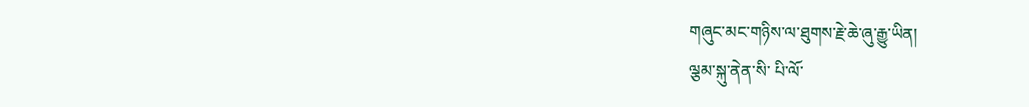གཞུང་མང་གཉིས་ལ་ཐུགས་རྗེ་ཆེ་ཞུ་རྒྱུ་ཡིན།
ལྕམ་སྐུ་ནེན་སི་ པི་ལོ་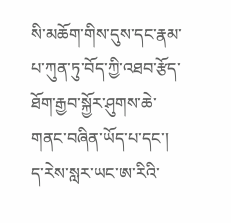སི་མཆོག་གིས་དུས་དང་རྣམ་པ་ཀུན་ཏུ་བོད་ཀྱི་འཐབ་རྩོད་ཐོག་རྒྱབ་སྐྱོར་ཤུགས་ཆེ་གནང་བཞིན་ཡོད་པ་དང་། ད་རེས་སླར་ཡང་ཨ་རིའི་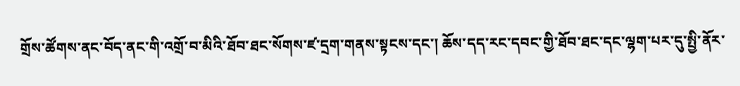གྲོས་ཚོགས་ནང་བོད་ནང་གི་འགྲོ་བ་མིའི་ཐོབ་ཐང་སོགས་ཛ་དྲག་གནས་སྟངས་དང་། ཆོས་དད་རང་དབང་གྱི་ཐོབ་ཐང་དང་ལྷག་པར་དུ་སྤྱི་ནོར་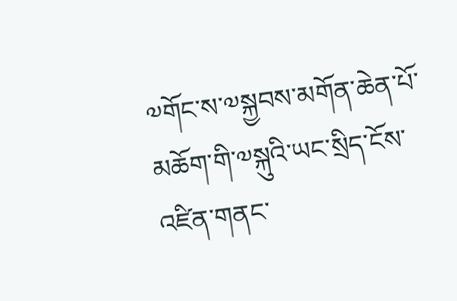༧གོང་ས་༧སྐྱབས་མགོན་ཆེན་པོ་མཆོག་གི་༧སྐུའི་ཡང་སྲིད་ངོས་འཛིན་གནང་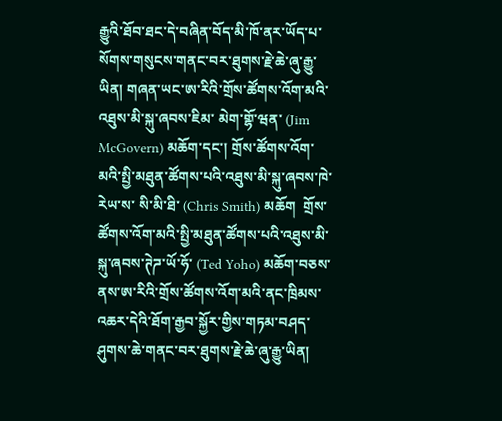རྒྱུའི་ཐོབ་ཐང་དེ་བཞིན་བོད་མི་ཁོ་ནར་ཡོད་པ་སོགས་གསུངས་གནང་བར་ཐུགས་རྗེ་ཆེ་ཞུ་རྒྱུ་ཡིན། གཞན་ཡང་ཨ་རིའི་གྲོས་ཚོགས་འོག་མའི་འཐུས་མི་སྐུ་ཞབས་ཇིམ་ མེག་གྷོ་ཝན་ (Jim McGovern) མཆོག་དང་། གྲོས་ཚོགས་འོག་མའི་སྤྱི་མཐུན་ཚོགས་པའི་འཐུས་མི་སྐུ་ཞབས་ཁེ་རེཡ་ས་ སི་མི་ཐི་ (Chris Smith) མཆོག  གྲོས་ཚོགས་འོག་མའི་སྤྱི་མཐུན་ཚོགས་པའི་འཐུས་མི་སྐུ་ཞབས་ཊེཌ་ཡོ་ཧོ་ (Ted Yoho) མཆོག་བཅས་ནས་ཨ་རིའི་གྲོས་ཚོགས་འོག་མའི་ནང་ཁྲིམས་འཆར་དེའི་ཐོག་རྒྱབ་སྐྱོར་གྱིས་གཏམ་བཤད་ཤུགས་ཆེ་གནང་བར་ཐུགས་རྗེ་ཆེ་ཞུ་རྒྱུ་ཡིན།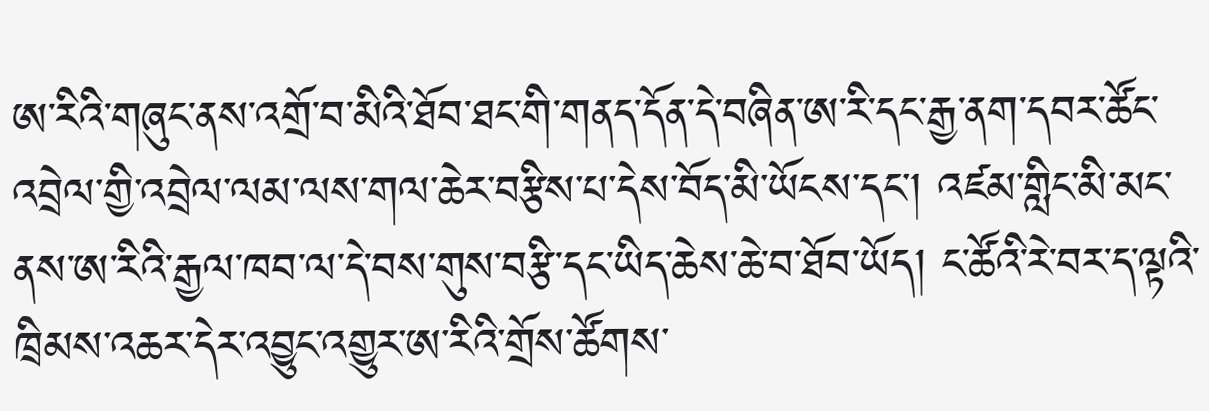ཨ་རིའི་གཞུང་ནས་འགྲོ་བ་མིའི་ཐོབ་ཐང་གི་གནད་དོན་དེ་བཞིན་ཨ་རི་དང་རྒྱ་ནག་དབར་ཚོང་འབྲེལ་གྱི་འབྲེལ་ལམ་ལས་གལ་ཆེར་བརྩིས་པ་དེས་བོད་མི་ཡོངས་དང་། འཛམ་གླིང་མི་མང་ནས་ཨ་རིའི་རྒྱལ་ཁབ་ལ་དེ་བས་གུས་བརྩི་དང་ཡིད་ཆེས་ཆེ་བ་ཐོབ་ཡོད། ང་ཚོའི་རེ་བར་ད་ལྟའི་ཁྲིམས་འཆར་དེར་འབྱུང་འགྱུར་ཨ་རིའི་གྲོས་ཚོགས་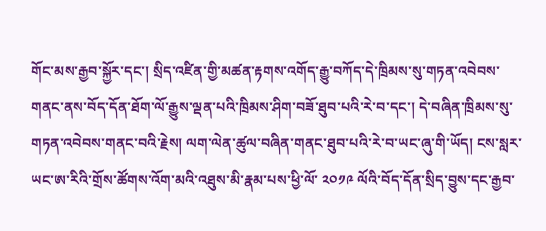གོང་མས་རྒྱབ་སྐྱོར་དང་། སྲིད་འཛིན་གྱི་མཚན་རྟགས་འགོད་རྒྱུ་བཀོད་དེ་ཁྲིམས་སུ་གཏན་འབེབས་གནང་ནས་བོད་དོན་ཐོག་ལོ་རྒྱུས་ལྡན་པའི་ཁྲིམས་ཤིག་བཟོ་ཐུབ་པའི་རེ་བ་དང་། དེ་བཞིན་ཁྲིམས་སུ་གཏན་འབེབས་གནང་བའི་རྗེས། ལག་ལེན་ཚུལ་བཞིན་གནང་ཐུབ་པའི་རེ་བ་ཡང་ཞུ་གི་ཡོད། ངས་སླར་ཡང་ཨ་རིའི་གྲོས་ཚོགས་འོག་མའི་འཐུས་མི་རྣམ་པས་ཕྱི་ལོ་ ༢༠༡༩ ལོའི་བོད་དོན་སྲིད་བྱུས་དང་རྒྱབ་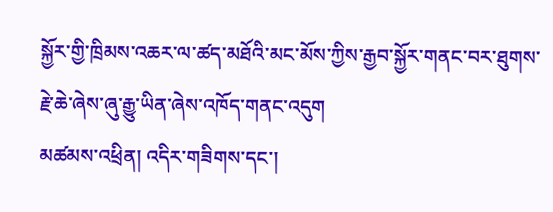སྐྱོར་གྱི་ཁྲིམས་འཆར་ལ་ཚད་མཐོའི་མང་མོས་ཀྱིས་རྒྱབ་སྐྱོར་གནང་བར་ཐུགས་རྗེ་ཆེ་ཞེས་ཞུ་རྒྱུ་ཡིན་ཞེས་འཁོད་གནང་འདུག
མཚམས་འཕྲིན། འདིར་གཟིགས་དང་།